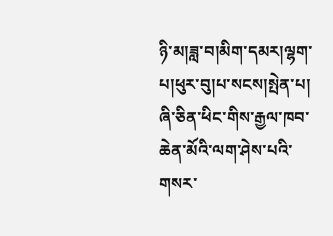ཉི་མ།ཟླ་བ།མིག་དམར།ལྷག་པ།ཕུར་བུ།པ་སངས།སྤེན་པ།
ཞི་ཅིན་ཕིང་གིས་རྒྱལ་ཁབ་ཆེན་མོའི་ལག་ཤེས་པའི་གསར་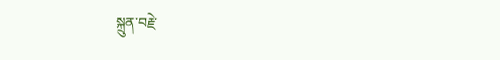སྐྲུན་བརྗེ་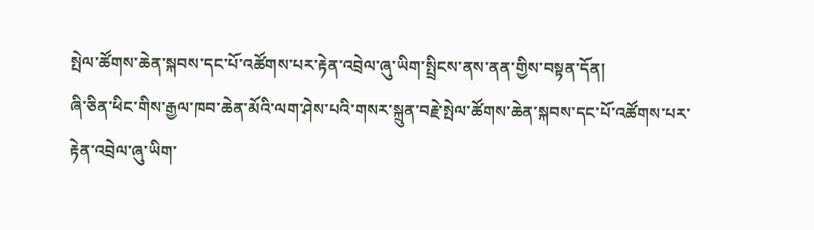སྤེལ་ཚོགས་ཆེན་སྐབས་དང་པོ་འཚོགས་པར་རྟེན་འབྲེལ་ཞུ་ཡིག་སྤྲིངས་ནས་ནན་གྱིས་བསྟན་དོན།
ཞི་ཅིན་ཕིང་གིས་རྒྱལ་ཁབ་ཆེན་མོའི་ལག་ཤེས་པའི་གསར་སྐྲུན་བརྗེ་སྤེལ་ཚོགས་ཆེན་སྐབས་དང་པོ་འཚོགས་པར་རྟེན་འབྲེལ་ཞུ་ཡིག་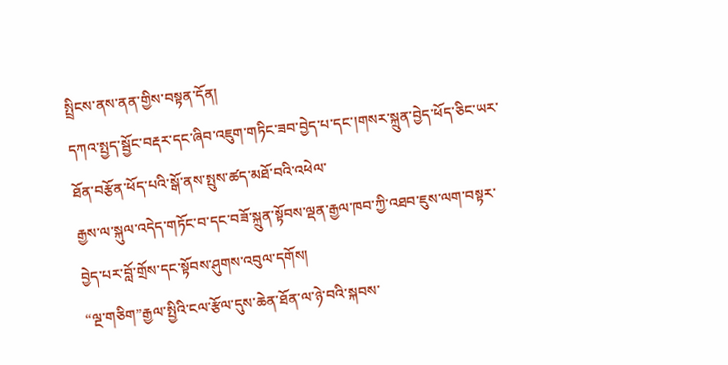སྤྲིངས་ནས་ནན་གྱིས་བསྟན་དོན།
དཀའ་སྤྱད་སྦྱོང་བརྡར་དང་ཞིབ་འཇུག་གཏིང་ཟབ་བྱེད་པ་དང་།གསར་སྐྲུན་བྱེད་ཕོད་ཅིང་ཡར་ཐོན་བརྩོན་ཕོད་པའི་སྒོ་ནས་སྤུས་ཚད་མཐོ་བའི་འཕེལ་
རྒྱས་ལ་སྐུལ་འདེད་གཏོང་བ་དང་བཟོ་སྐྲུན་སྟོབས་ལྡན་རྒྱལ་ཁབ་ཀྱི་འཐབ་ཇུས་ལག་བསྟར་བྱེད་པར་བློ་གྲོས་དང་སྟོབས་ཤུགས་འབུལ་དགོས།
“ལྔ་གཅིག”རྒྱལ་སྤྱིའི་ངལ་རྩོལ་དུས་ཆེན་ཐོན་ལ་ཉེ་བའི་སྐབས་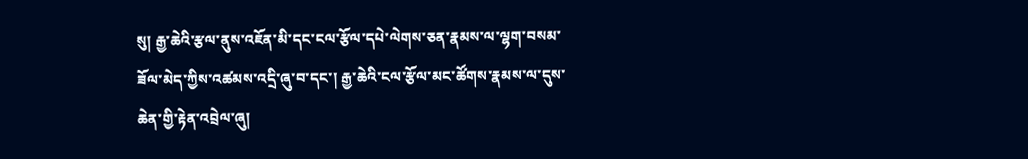སུ། རྒྱ་ཆེའི་རྩལ་ནུས་འཇོན་མི་དང་ངལ་རྩོལ་དཔེ་ལེགས་ཅན་རྣམས་ལ་ལྷག་བསམ་ཟོལ་མེད་ཀྱིས་འཚམས་འདྲི་ཞུ་བ་དང་། རྒྱ་ཆེའི་ངལ་རྩོལ་མང་ཚོགས་རྣམས་ལ་དུས་ཆེན་གྱི་རྟེན་འབྲེལ་ཞུ།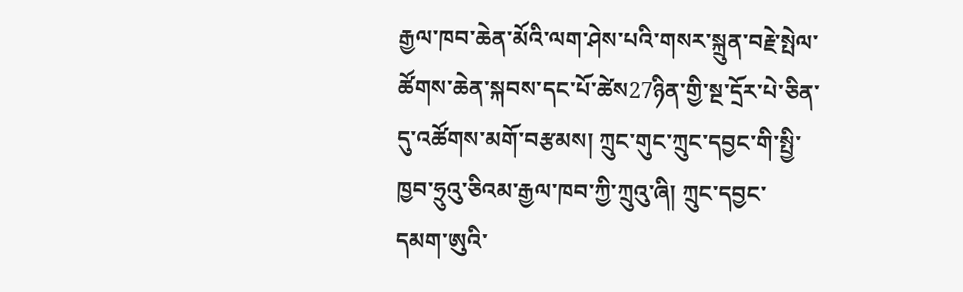རྒྱལ་ཁབ་ཆེན་མོའི་ལག་ཤེས་པའི་གསར་སྐྲུན་བརྗེ་སྤེལ་ཚོགས་ཆེན་སྐབས་དང་པོ་ཚེས27ཉིན་གྱི་སྔ་དྲོར་པེ་ཅིན་དུ་འཚོགས་མགོ་བརྩམས། ཀྲུང་གུང་ཀྲུང་དབྱང་གི་སྤྱི་ཁྱབ་ཧྲུའུ་ཅིའམ་རྒྱལ་ཁབ་ཀྱི་ཀྲུའུ་ཞི། ཀྲུང་དབྱང་དམག་ཨུའི་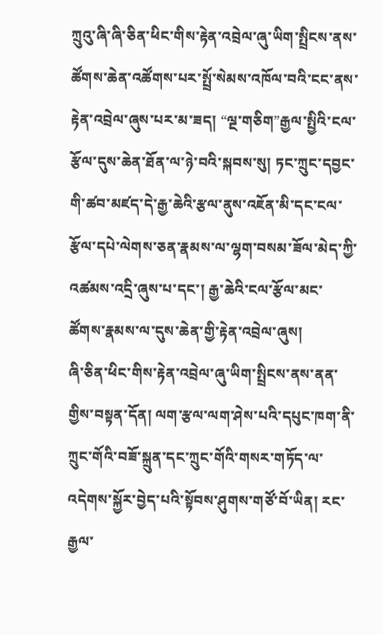ཀྲུའུ་ཞི་ཞི་ཅིན་ཕིང་གིས་རྟེན་འབྲེལ་ཞུ་ཡིག་སྤྲིངས་ནས་ཚོགས་ཆེན་འཚོགས་པར་སྤྲོ་སེམས་འཁོལ་བའི་ངང་ནས་རྟེན་འབྲེལ་ཞུས་པར་མ་ཟད། “ལྔ་གཅིག”རྒྱལ་སྤྱིའི་ངལ་རྩོལ་དུས་ཆེན་ཐོན་ལ་ཉེ་བའི་སྐབས་སུ། ཏང་ཀྲུང་དབྱང་གི་ཚབ་མཛད་དེ་རྒྱ་ཆེའི་རྩལ་ནུས་འཇོན་མི་དང་ངལ་རྩོལ་དཔེ་ལེགས་ཅན་རྣམས་ལ་ལྷག་བསམ་ཟོལ་མེད་ཀྱི་འཚམས་འདྲི་ཞུས་པ་དང་། རྒྱ་ཆེའི་ངལ་རྩོལ་མང་ཚོགས་རྣམས་ལ་དུས་ཆེན་གྱི་རྟེན་འབྲེལ་ཞུས།
ཞི་ཅིན་ཕིང་གིས་རྟེན་འབྲེལ་ཞུ་ཡིག་སྤྲིངས་ནས་ནན་གྱིས་བསྟན་དོན། ལག་རྩལ་ལག་ཤེས་པའི་དཔུང་ཁག་ནི་ཀྲུང་གོའི་བཟོ་སྐྲུན་དང་ཀྲུང་གོའི་གསར་གཏོད་ལ་འདེགས་སྐྱོར་བྱེད་པའི་སྟོབས་ཤུགས་གཙོ་བོ་ཡིན། རང་རྒྱལ་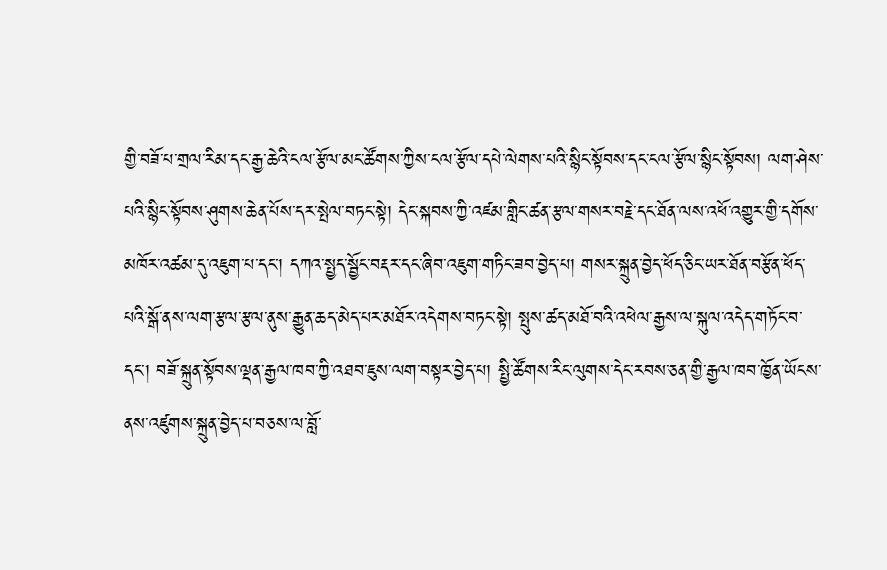གྱི་བཟོ་པ་གྲལ་རིམ་དང་རྒྱ་ཆེའི་ངལ་རྩོལ་མང་ཚོགས་ཀྱིས་ངལ་རྩོལ་དཔེ་ལེགས་པའི་སྙིང་སྟོབས་དང་ངལ་རྩོལ་སྙིང་སྟོབས། ལག་ཤེས་པའི་སྙིང་སྟོབས་ཤུགས་ཆེན་པོས་དར་སྤེལ་བཏང་སྟེ། དེང་སྐབས་ཀྱི་འཛམ་གླིང་ཚན་རྩལ་གསར་བརྗེ་དང་ཐོན་ལས་འཕོ་འགྱུར་གྱི་དགོས་མཁོར་འཚམ་དུ་འཇུག་པ་དང་། དཀའ་སྤྱད་སྦྱོང་བརྡར་དང་ཞིབ་འཇུག་གཏིང་ཟབ་བྱེད་པ། གསར་སྐྲུན་བྱེད་ཕོད་ཅིང་ཡར་ཐོན་བརྩོན་ཕོད་པའི་སྒོ་ནས་ལག་རྩལ་རྩལ་ནུས་རྒྱུན་ཆད་མེད་པར་མཐོར་འདེགས་བཏང་སྟེ། སྤུས་ཚད་མཐོ་བའི་འཕེལ་རྒྱས་ལ་སྐུལ་འདེད་གཏོང་བ་དང་། བཟོ་སྐྲུན་སྟོབས་ལྡན་རྒྱལ་ཁབ་ཀྱི་འཐབ་ཇུས་ལག་བསྟར་བྱེད་པ། སྤྱི་ཚོགས་རིང་ལུགས་དེང་རབས་ཅན་གྱི་རྒྱལ་ཁབ་ཁྱོན་ཡོངས་ནས་འཛུགས་སྐྲུན་བྱེད་པ་བཅས་ལ་བློ་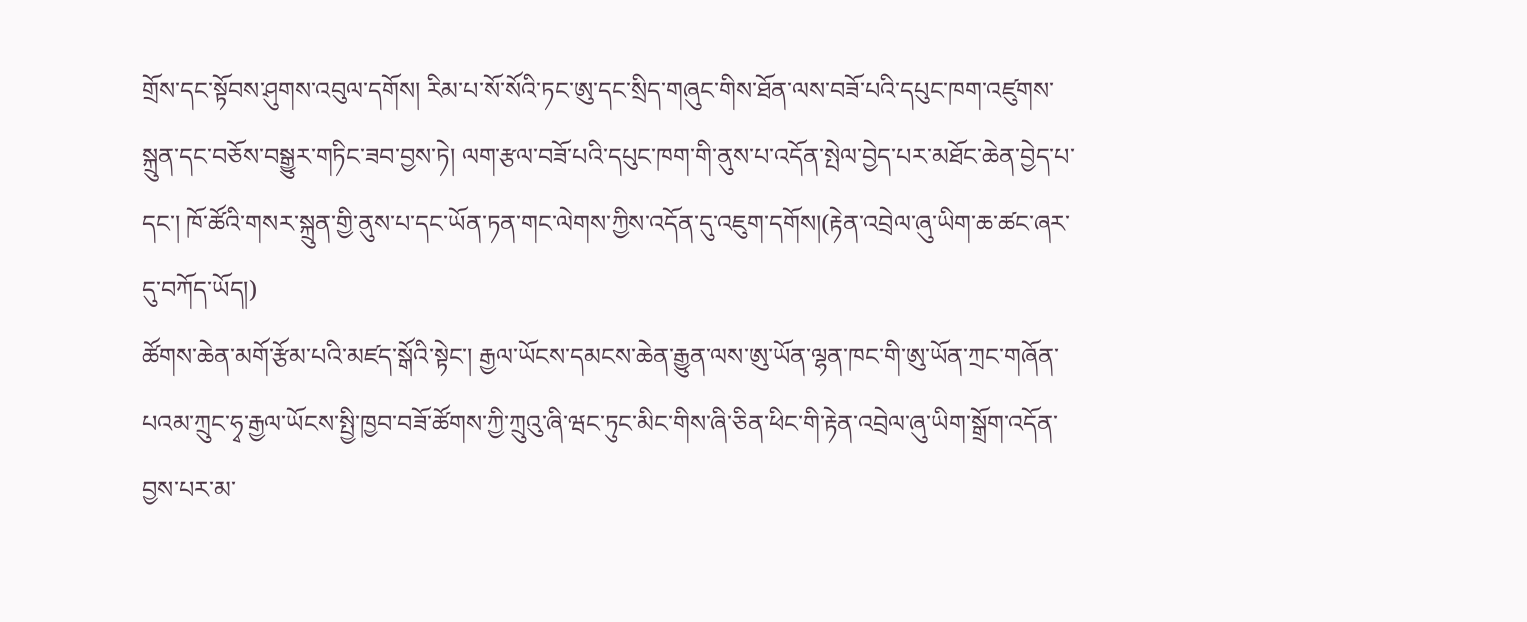གྲོས་དང་སྟོབས་ཤུགས་འབུལ་དགོས། རིམ་པ་སོ་སོའི་ཏང་ཨུ་དང་སྲིད་གཞུང་གིས་ཐོན་ལས་བཟོ་པའི་དཔུང་ཁག་འཛུགས་སྐྲུན་དང་བཅོས་བསྒྱུར་གཏིང་ཟབ་བྱས་ཏེ། ལག་རྩལ་བཟོ་པའི་དཔུང་ཁག་གི་ནུས་པ་འདོན་སྤེལ་བྱེད་པར་མཐོང་ཆེན་བྱེད་པ་དང་། ཁོ་ཚོའི་གསར་སྐྲུན་གྱི་ནུས་པ་དང་ཡོན་ཏན་གང་ལེགས་ཀྱིས་འདོན་དུ་འཇུག་དགོས།(རྟེན་འབྲེལ་ཞུ་ཡིག་ཆ་ཚང་ཞར་དུ་བཀོད་ཡོད།)
ཚོགས་ཆེན་མགོ་རྩོམ་པའི་མཛད་སྒོའི་སྟེང་། རྒྱལ་ཡོངས་དམངས་ཆེན་རྒྱུན་ལས་ཨུ་ཡོན་ལྷན་ཁང་གི་ཨུ་ཡོན་ཀྲང་གཞོན་པའམ་ཀྲུང་ཧྭ་རྒྱལ་ཡོངས་སྤྱི་ཁྱབ་བཟོ་ཚོགས་ཀྱི་ཀྲུའུ་ཞི་ཝང་ཏུང་མིང་གིས་ཞི་ཅིན་ཕིང་གི་རྟེན་འབྲེལ་ཞུ་ཡིག་སྒྲོག་འདོན་བྱས་པར་མ་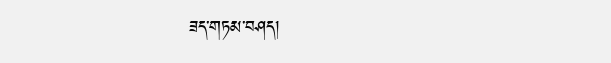ཟད་གཏམ་བཤད།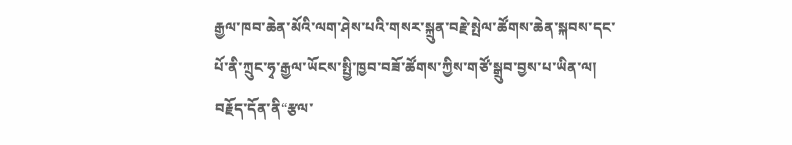རྒྱལ་ཁབ་ཆེན་མོའི་ལག་ཤེས་པའི་གསར་སྐྲུན་བརྗེ་སྤེལ་ཚོགས་ཆེན་སྐབས་དང་པོ་ནི་ཀྲུང་ཧྭ་རྒྱལ་ཡོངས་སྤྱི་ཁྱབ་བཟོ་ཚོགས་ཀྱིས་གཙོ་སྒྲུབ་བྱས་པ་ཡིན་ལ། བརྗོད་དོན་ནི“རྩལ་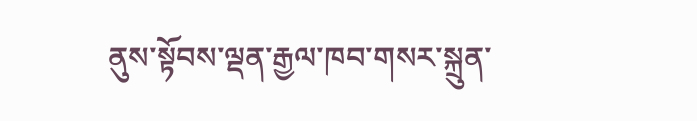ནུས་སྟོབས་ལྡན་རྒྱལ་ཁབ་གསར་སྐྲུན་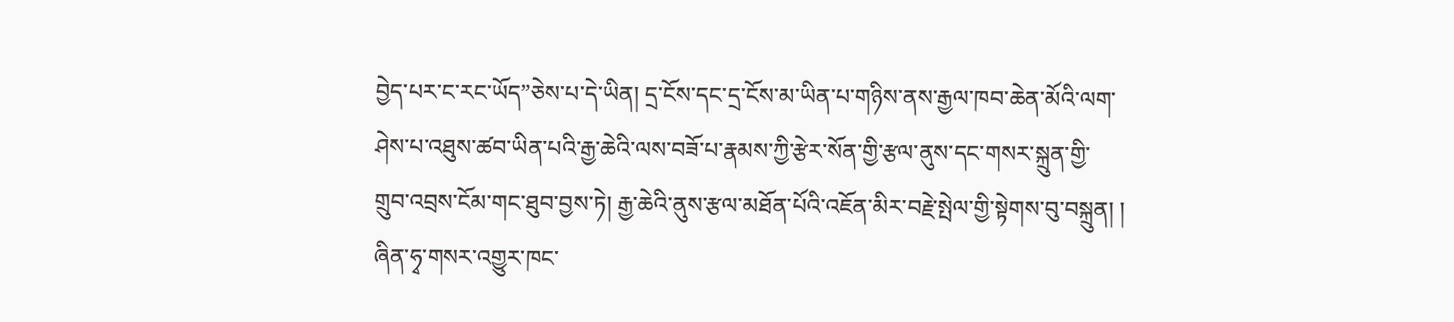བྱེད་པར་ང་རང་ཡོད”ཅེས་པ་དེ་ཡིན། དྲ་ངོས་དང་དྲ་ངོས་མ་ཡིན་པ་གཉིས་ནས་རྒྱལ་ཁབ་ཆེན་མོའི་ལག་ཤེས་པ་འཐུས་ཚབ་ཡིན་པའི་རྒྱ་ཆེའི་ལས་བཟོ་པ་རྣམས་ཀྱི་རྩེར་སོན་གྱི་རྩལ་ནུས་དང་གསར་སྐྲུན་གྱི་གྲུབ་འབྲས་ངོམ་གང་ཐུབ་བྱས་ཏེ། རྒྱ་ཆེའི་ནུས་རྩལ་མཐོན་པོའི་འཇོན་མིར་བརྗེ་སྤེལ་གྱི་སྟེགས་བུ་བསྐྲུན། །
ཞིན་ཧྭ་གསར་འགྱུར་ཁང་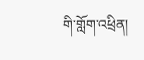གི་གློག་འཕྲིན།